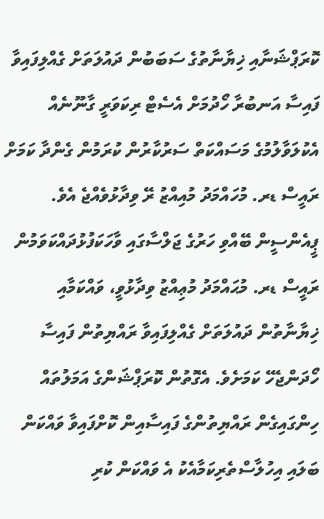ކޮރަޕްޝަނާއި ޚިޔާނާތުގެ ސަބަބުން ދައުލަތަށް ގެއްލިފައިވާ ފައިސާ އަނބުރާ ހޯދުމަށް އެސެޓް ރިކަވަރީ ގާނޫނެއް އެކުލަވާލުމުގެ މަސައްކަތް ސަރުކާރުން ކުރަމުން ގެންދާ ކަމަށް ރައީސް ޑރ. މުހައްމަދު މުއިއްޒު ރޭ ވިދާޅުވެއްޖެ އެވެ.
ޕީއެންސީން ބޭއްވި ހަރުގެ ޖަލްސާގައި ވާހަކަފުޅުދައްކަވަމުން ރައީސް ޑރ. މުޙައްމަދު މުޢިއްޒު ވިދާޅުވީ، ވައްކަމާއި ޚިޔާނާތުން ދައުލަތަށް ގެއްލިފައިވާ ރައްޔިތުން ފައިސާ ހޯދަންޖެހޭ ކަމަށެވެ. އެގޮތުން ކޮރަޕްޝަންގެ އަމަލުތައް ހިންގައިގެން ރައްޔިތުންގެ ފައިސާއިން ކޮށްފައިވާ ވައްކަން ބަލައި އިހުލާސްތެރިކަމާއެކު އެ ވައްކަން ކުރި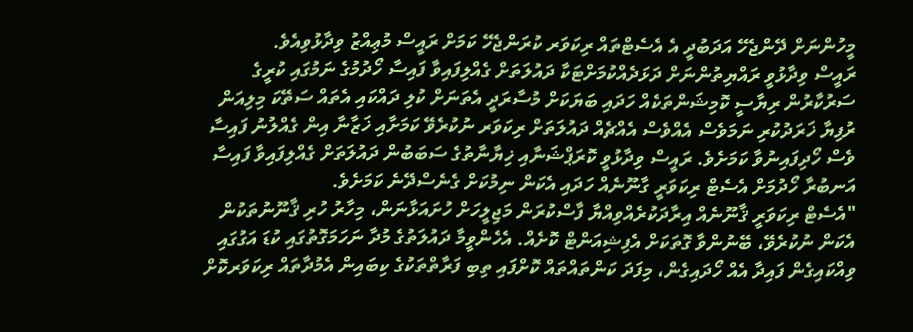މީހުންނަށް ދޭންޖެހޭ އަދަބުދީ އެ އެސެޓްތައް ރިކަވަރ ކުރަންޖެހޭ ކަމަށް ރައީސް މުޢިއްޒު ވިދާޅުވިއެވެ.
ރައީސް ވިދާޅުވީ ރައްޔިތުންނަށް ދަޅަދެއްކުމަށްޓަކާ ދައުލަތަށް ގެއްލިފައިވާ ފައިސާ ހޯދުމުގެ ނަމުގައި ކުރީގެ ސަރުކާރުން ރިޔާސީ ކޮމިޝަންތަކެއް ހަދައި ބަޔަކަށް މުސާރަދީ އެތަނަށް ކުލި ދައްކައި އެތައް ސަތޭކަ މިލިއަން ރުފިޔާ ޚަރަދުކުރި ނަމަވެސް އެއްވެސް އެއްޗެއް ދައުލަތަށް ރިކަވަރ ނުކުރެވޭ ކަމަށާއި ޚަޒާނާ އިން ގެއްލުނު ފައިސާ ވެސް ހޯދިފައިނުވާ ކަމަށެވެ. ރައީސް ވިދާޅުވީ ކޮރަޕްޝަނާއި ޚިޔާނާތުގެ ސަބަބުން ދައުލަތަށް ގެއްލިފައިވާ ފައިސާ އަނބުރާ ހޯދުމަށް އެސެޓް ރިކަވަރީ ގާނޫނެއް ހަދައި އެކަން ނިމުކަށް ގެނެސްދޭނެ ކަމަށެވެ.
"އެސެޓް ރިކަވަރީ ޤާނޫނެއް އިރާދަކުރެއްވިއްޔާ ފާސްކުރަން މަޖިލީހަށް ހުށައަޅާނަން، މިހާރު ހުރި ޤާނޫނުތަކުން އެކަން ނުކުރެވޭ، ބޭނުންވާ ގޮތަކަށް އެފިޝިއަންޓް ކޮށެއް. އެހެންވީމާ ދައުލަތުގެ މުދާ ނަހަމަގޮތުގައި ކުޑަ އަގުގައި ވިއްކައިގެން ފައިދާ އެއް ހޯދައިގެން، މިފަދަ ކަންތައްތައް ކޮށްފައި ތިބި ފަރާތްތަކުގެ ކިބައިން އެމުދާތައް ރިކަވަރކޮށް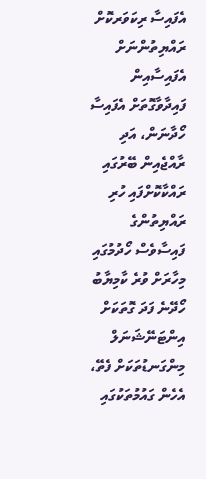އެފައިސާ ރިކަވަރކޮށް ރައްޔިތުންނަށް އެފައިސާއިން ފައިދާވާގޮތަށް އެފައިސާ ހޯދާނަން، އަދި ރާއްޖެއިން ބޭރުގައި ރައްކާކޮށްފައި ހުރި ރައްޔިތުންގެ ފައިސާވެސް ހޯދުމުގައި މިހާރަށް ވުރެ ކާމިޔާބު ހޯދޭނެ ފަދަ ގޮތަކަށް އިންޓަނޭޝަނަލް މިންގަނޑުތަކަށް ފެތޭ، އެހެން ގައުމުތަކުގައި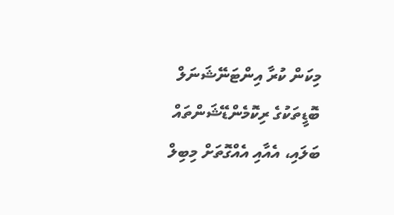މިކަން ކުރާ އިންޓަނޭޝަނަލް ބޮޑީތަކުގެ ރިކޮމެންޑޭޝަންތައް ބަލައި، އެއާއި އެއްގޮތަށް މިބިލް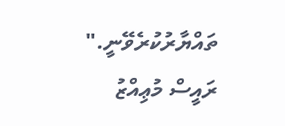ތައްޔާރުކުރެވޭނީ." ރައީސް މުޢިއްޒު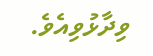ވިދާޅުވިއެވެ.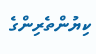ކިޔުންތެރިންގެ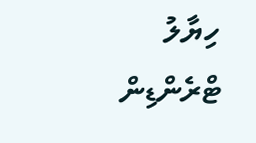ހިޔާލު
ޓްރެންޑިން